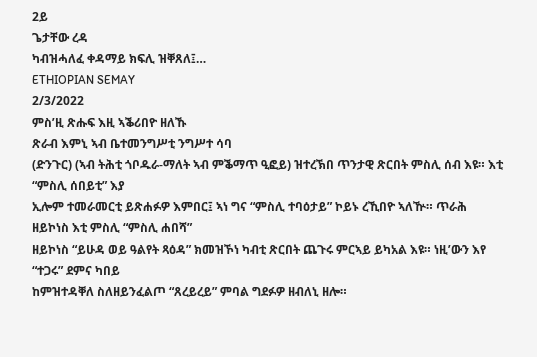2ይ
ጌታቸው ረዳ
ካብዝሓለፈ ቀዳማይ ክፍሊ ዝቐጸለ፤…
ETHIOPIAN SEMAY
2/3/2022
ምስ’ዚ ጽሑፍ እዚ ኣቕሪበዮ ዘለኹ
ጽራብ እምኒ ኣብ ቤተመንግሥቲ ንግሥተ ሳባ
(ድንጉር) (ኣብ ትሕቲ ጎቦዱራ-ማለት ኣብ ምቕማጥ ዒፎይ) ዝተረኽበ ጥንታዊ ጽርበት ምስሊ ሰብ እዩ። እቲ “ምስሊ ሰበይቲ” እያ
ኢሎም ተመራመርቲ ይጽሐፉዎ እምበር፤ ኣነ ግና “ምስሊ ተባዕታይ” ኮይኑ ረኺበዮ ኣለዅ። ጥራሕ ዘይኮነስ እቲ ምስሊ “ምስሊ ሐበሻ”
ዘይኮነስ “ይሁዳ ወይ ዓልየት ጻዕዳ” ክመዝኾነ ካብቲ ጽርበት ጨጉሩ ምርኣይ ይካአል እዩ። ነዚ’ውን እየ “ተጋሩ” ደምና ካበይ
ከምዝተዳቐለ ስለዘይንፈልጦ “ጸረይረይ” ምባል ግደፉዎ ዘብለኒ ዘሎ።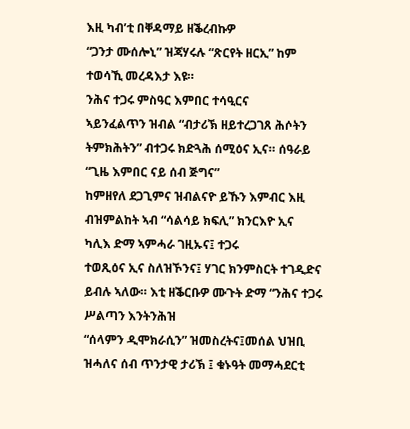እዚ ካብ’ቲ በቐዳማይ ዘቕረብኩዎ
“ጋንታ ሙሰሎኒ” ዝጃሃሩሉ “ጽርየት ዘርኢ” ከም ተወሳኺ መረዳእታ እዩ።
ንሕና ተጋሩ ምስዓር እምበር ተሳዒርና
ኣይንፈልጥን ዝብል “ብታሪኽ ዘይተረጋገጸ ሕሶትን ትምክሕትን” ብተጋሩ ክድጓሕ ሰሚዕና ኢና። ሰዓራይ “ጊዜ እምበር ናይ ሰብ ጅግና”
ከምዘየለ ደጋጊምና ዝብልናዮ ይኹን እምብር እዚ ብዝምልከት ኣብ “ሳልሳይ ክፍሊ” ክንርእዮ ኢና
ካሊእ ድማ ኣምሓራ ገዚኡና፤ ተጋሩ
ተወጺዕና ኢና ስለዝኾንና፤ ሃገር ክንምስርት ተገዲድና ይብሉ ኣለው። እቲ ዘቕርቡዎ ሙጉት ድማ “ንሕና ተጋሩ ሥልጣን እንትንሕዝ
“ሰላምን ዲሞክራሲን” ዝመስረትና፤መሰል ህዝቢ ዝሓለና ሰብ ጥንታዊ ታሪኽ ፤ ቁኑዓት መማሓደርቲ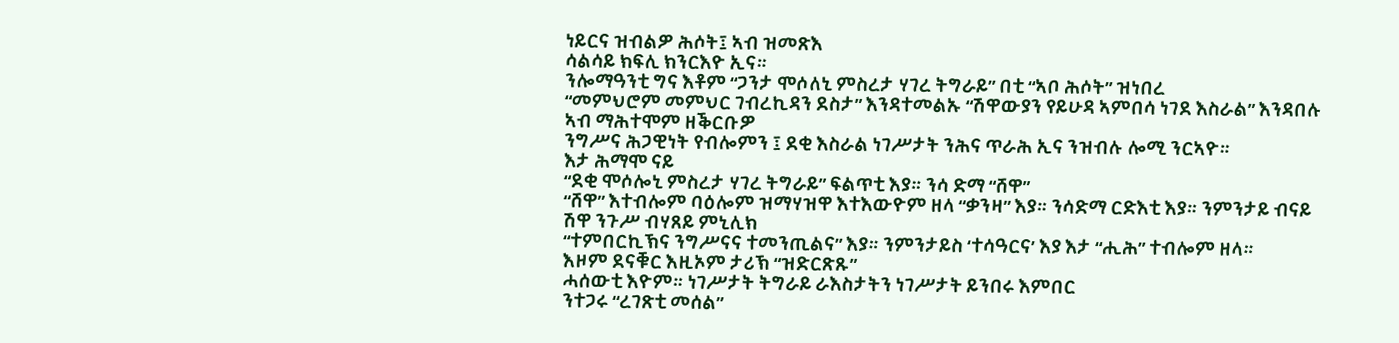ነይርና ዝብልዎ ሕሶት፤ ኣብ ዝመጽእ
ሳልሳይ ክፍሊ ክንርእዮ ኢና።
ንሎማዓንቲ ግና እቶም “ጋንታ ሞሶለኒ ምስረታ ሃገረ ትግራይ” በቲ “ኣቦ ሕሶት” ዝነበረ
“መምህሮም መምህር ገብረኪዳን ደስታ” እንዳተመልኡ “ሽዋውያን የይሁዳ ኣምበሳ ነገደ እስራል” እንዳበሉ ኣብ ማሕተሞም ዘቕርቡዎ
ንግሥና ሕጋዊነት የብሎምን ፤ ደቂ እስራል ነገሥታት ንሕና ጥራሕ ኢና ንዝብሉ ሎሚ ንርኣዮ።
እታ ሕማሞ ናይ
“ደቂ ሞሶሎኒ ምስረታ ሃገረ ትግራይ” ፍልጥቲ እያ። ንሳ ድማ “ሸዋ”
“ሸዋ” እተብሎም ባዕሎም ዝማሃዝዋ እተእውዮም ዘላ “ቃንዛ” እያ። ንሳድማ ርድእቲ እያ። ንምንታይ ብናይ ሽዋ ንጉሥ ብሃጸይ ምኒሊክ
“ተምበርኪኽና ንግሥናና ተመንጢልና” እያ። ንምንታይስ ‘ተሳዓርና’ እያ እታ “ሒሕ” ተብሎም ዘላ።
እዞም ደናቑር እዚኦም ታሪኽ “ዝድርጽጹ”
ሓሰውቲ እዮም። ነገሥታት ትግራይ ራእስታትን ነገሥታት ይንበሩ እምበር
ንተጋሩ “ረገጽቲ መሰል”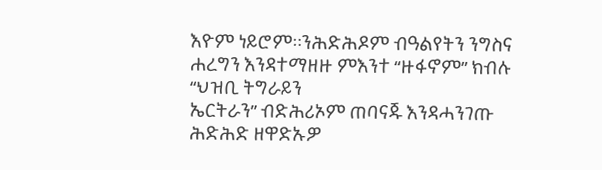እዮም ነይሮም።ንሕድሕዶም ብዓልየትን ንግስና ሐረግን እንዳተማዘዙ ምእንተ “ዙፋኖም” ክብሉ “ህዝቢ ትግራይን
ኤርትራን” ብድሕሪኦም ጠባናጁ እንዳሓንገጡ ሕድሕድ ዘዋድኡዎ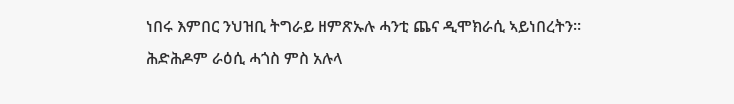ነበሩ እምበር ንህዝቢ ትግራይ ዘምጽኡሉ ሓንቲ ጨና ዲሞክራሲ ኣይነበረትን።
ሕድሕዶም ራዕሲ ሓጎስ ምስ አሉላ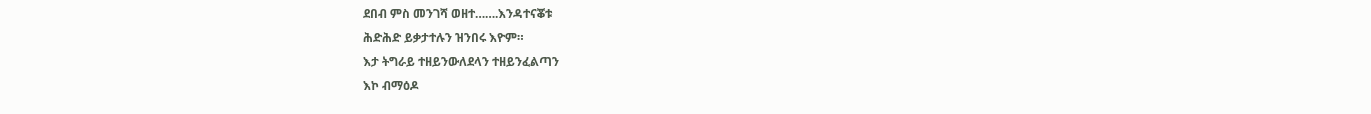ደበብ ምስ መንገሻ ወዘተ…….እንዳተናቖቱ
ሕድሕድ ይቃታተሉን ዝንበሩ እዮም።
እታ ትግራይ ተዘይንውለደላን ተዘይንፈልጣን
እኮ ብማዕዶ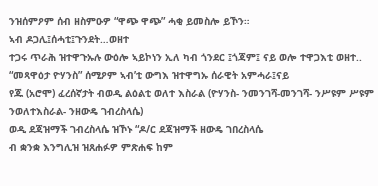ንዝሰምዖም ሰብ ዘስምዑዎ “ዋጭ ዋጭ” ሓቂ ይመስሎ ይኾን።
ኣብ ዶጋሊ፤ሰሓቲ፤ጉንደት…ወዘተ
ተጋሩ ጥራሕ ዝተዋጉኡሉ ውዕሎ ኣይኮነን ኢለ ካብ ጎንደር ፤ጎጃም፤ ናይ ወሎ ተዋጋእቲ ወዘተ.. “መጻዋዕታ ዮሃንስ” ሰሚዖም ኣብ’ቲ ውግእ ዝተዋግኡ ሰራዊት አምሓራ፤ናይ
የጁ (አሮሞ) ፈረሰኛታት ብወዲ ልዕልቲ ወለተ እስራል (ዮሃንስ- ንመንገሻ-መንገሻ- ንሥዩም ሥዩም ንወለተእስራል- ንዘውዴ ገብረስላሴ)
ወዲ ደጃዝማች ገብረስላሴ ዝኾኑ “ዶ/ር ደጃዝማች ዘውዴ ገበረስላሴ
ብ ቋንቋ እንግሊዝ ዝጸሐፉዎ ምጽሐፍ ከም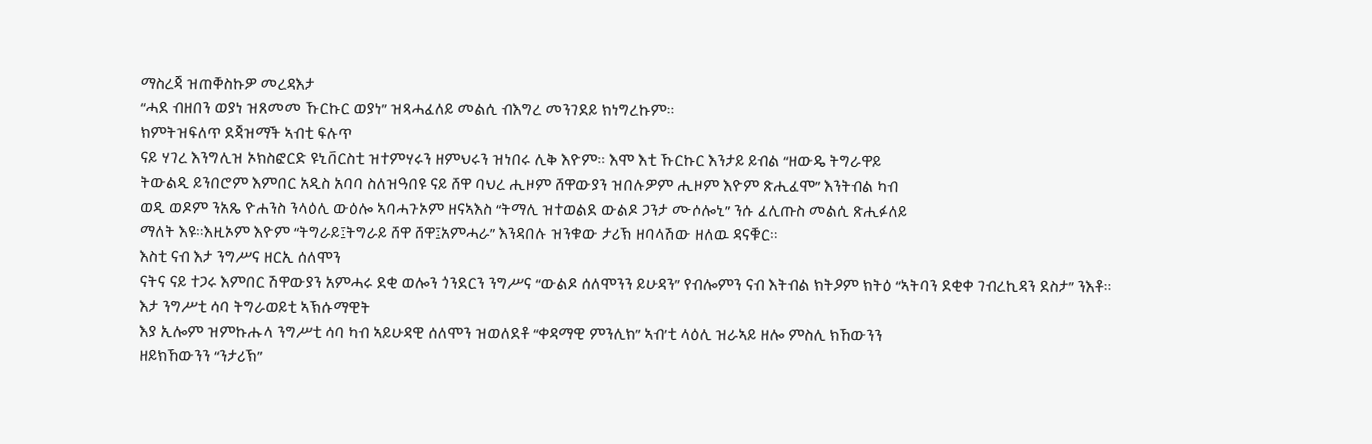ማስረጃ ዝጠቐስኩዎ መረዳእታ
“ሓደ ብዘበን ወያነ ዝጸመመ ኹርኩር ወያነ” ዝጻሓፈለይ መልሲ ብእግረ መንገደይ ክነግረኩም።
ክምትዝፍለጥ ደጃዝማች ኣብቲ ፍሉጥ
ናይ ሃገረ እንግሊዝ ኦክስፎርድ ዩኒቨርስቲ ዝተምሃሩን ዘምህሩን ዝነበሩ ሊቅ እዮም። እሞ እቲ ኹርኩር እንታይ ይብል “ዘውዴ ትግራዋይ
ትውልዲ ይንበሮም እምበር አዲስ አባባ ስለዝዓበዩ ናይ ሸዋ ባህረ ሒዞም ሸዋውያን ዝበሉዎም ሒዞም እዮም ጽሒፈሞ” እንትብል ካብ
ወዲ ወዶም ንአጼ ዮሐንስ ንላዕሊ ውዕሎ ኣባሓጉኦም ዘናኣእስ “ትማሊ ዝተወልደ ውልዶ ጋንታ ሙሶሎኒ” ንሱ ፈሊጡስ መልሲ ጽሒፉለይ
ማለት እዩ።እዚኦም እዮም “ትግራይ፤ትግራይ ሸዋ ሸዋ፤አምሓራ” እንዳበሉ ዝንቁው ታሪኽ ዘባላሽው ዘለዉ ዳናቑር።
እስቲ ናብ እታ ንግሥና ዘርኢ ሰለሞን
ናትና ናይ ተጋሩ እምበር ሽዋውያን አምሓሩ ደቂ ወሎን ጎንደርን ንግሥና “ውልዶ ሰለሞንን ይሁዳን” የብሎምን ናብ እትብል ክትዖም ክትዕ “ኣትባን ደቂቀ ገብረኪዳን ደስታ” ንእቶ።
እታ ንግሥቲ ሳባ ትግራወይቲ ኣኽሱማዊት
እያ ኢሎም ዝምኩሑላ ንግሥቲ ሳባ ካብ ኣይሁዳዊ ሰለሞን ዝወለደቶ “ቀዳማዊ ምንሊክ” ኣብ’ቲ ላዕሊ ዝራኣይ ዘሎ ምስሊ ክኸውንን
ዘይክኸውንን “ንታሪኽ”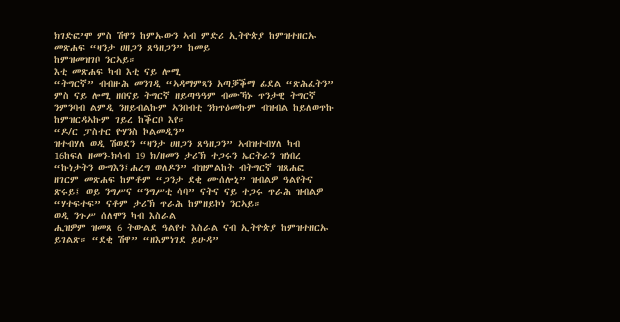ክገድፎ’ሞ ምስ ሽዋን ከምኡውን ኣብ ምድሪ ኢትዮጵያ ከምዝተዘርኡ መጽሐፍ “ዛንታ ሀዘጋን ጸዓዘጋን” ከመይ
ከምዝመዝገቦ ንርኣይ።
እቲ መጽሐፍ ካብ እቲ ናይ ሎሚ
“ትግርኛ” ብብዙሕ መንገዲ “ኣዳማምጻን አጣቓቕማ ፊደል “ጽሕፈትን” ምስ ናይ ሎሚ ዘበናይ ትግርኛ ዘይጣዓዓም ብሙኻኑ ጥንታዊ ትግርኛ
ንምንባብ ልምዲ ንዘይብልኩም ኣንበብቲ ንክጥዕመኩም ብዝብል ከይለወጥኩ ከምዝርዳኣኩም ገይረ ከቕርቦ እየ።
“ዶ/ር ፓስተር ዮሃንስ ኮልመዲን”
ዝተብሃለ ወዲ ሽወደን “ዛንታ ሀዘጋን ጸዓዘጋን” ኣብዝተብሃለ ካብ
16ከፍለ ዘመን-ክሳብ 19 ክ/ዘመን ታሪኽ ተጋሩን ኤርትራን ዝነበረ “ኩነታትን ውግእን፤ሐረግ ወለዶን” ብዝምልከት ብትግርኛ ዝጸሐፎ
ዘገርም መጽሐፍ ከምቶም “ጋንታ ደቂ ሙሰሎኒ” ዝብልዎ ዓልየትና ጽሩይ፤ ወይ ንግሥና “ንግሥቲ ሳባ” ናትና ናይ ተጋሩ ጥራሕ ዝብልዎ
“ሃተፍተፍ” ናቶም ታሪኽ ጥራሕ ከምዘይኮነ ንርኣይ።
ወዲ ንጉሥ ሰለሞን ካብ እስራል
ሒዝዎም ዝመጸ 6 ትውልደ ዓልየተ እስራል ናብ ኢትዮጵያ ከምዝተዘርኡ ይገልጽ። “ደቂ ሽዋ” “ዘእምነገደ ይሁዳ”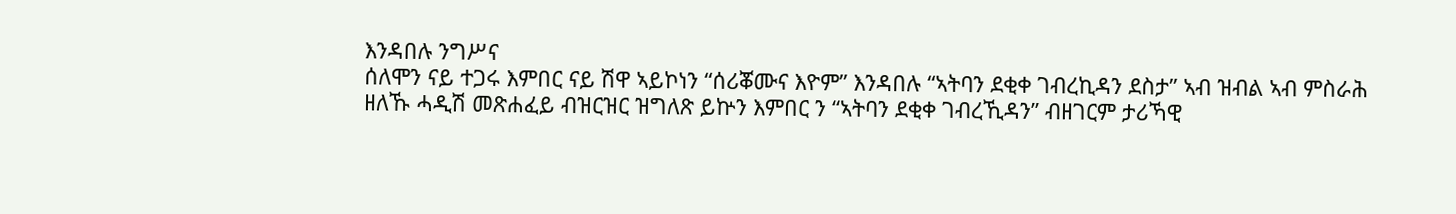እንዳበሉ ንግሥና
ሰለሞን ናይ ተጋሩ እምበር ናይ ሽዋ ኣይኮነን “ሰሪቖሙና እዮም” እንዳበሉ “ኣትባን ደቂቀ ገብረኪዳን ደስታ” ኣብ ዝብል ኣብ ምስራሕ
ዘለኹ ሓዲሽ መጽሐፈይ ብዝርዝር ዝግለጽ ይኵን እምበር ን “ኣትባን ደቂቀ ገብረኺዳን” ብዘገርም ታሪኻዊ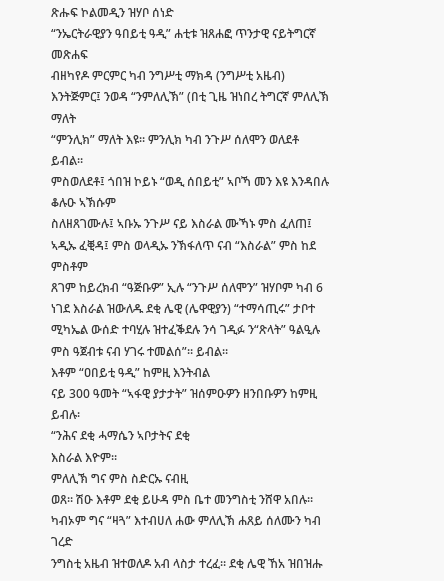ጽሑፍ ኮልመዲን ዝሃቦ ሰነድ
“ንኤርትራዊያን ዓበይቲ ዓዲ” ሐቲቱ ዝጸሐፎ ጥንታዊ ናይትግርኛ መጽሐፍ
ብዘካየዶ ምርምር ካብ ንግሥቲ ማክዳ (ንግሥቲ አዜብ) እንትጅምር፤ ንወዳ “ንምለሊኽ” (በቲ ጊዜ ዝነበረ ትግርኛ ምለሊኽ ማለት
“ምንሊክ” ማለት እዩ። ምንሊክ ካብ ንጉሥ ሰለሞን ወለደቶ ይብል።
ምስወለደቶ፤ ጎበዝ ኮይኑ “ወዲ ሰበይቲ” ኣቦኻ መን እዩ እንዳበሉ ቆሉዑ ኣኽሱም
ስለዘጸገሙሉ፤ ኣቡኡ ንጉሥ ናይ እስራል ሙኻኑ ምስ ፈለጠ፤ ኣዲኡ ፈቒዳ፤ ምስ ወላዲኡ ንኽፋለጥ ናብ “እስራል” ምስ ከደ ምስቶም
ጸገም ከይረክብ “ዓጅቡዎ” ኢሉ “ንጉሥ ሰለሞን” ዝሃቦም ካብ 6 ነገደ እስራል ዝውለዱ ደቂ ሌዊ (ሌዋዊያን) “ተማሳጢሩ” ታቦተ
ሚካኤል ውሰድ ተባሂሉ ዝተፈቕደሉ ንሳ ገዲፉ ን“ጽላት” ዓልዒሉ ምስ ዓጀብቱ ናብ ሃገሩ ተመልሰ”። ይብል።
እቶም “ዐበይቲ ዓዲ” ከምዚ እንትብል
ናይ 300 ዓመት “ኣፋዊ ያታታት” ዝሰምዑዎን ዘንበቡዎን ከምዚ ይብሉ፡
“ንሕና ደቂ ሓማሴን ኣቦታትና ደቂ
እስራል እዮም።
ምለሊኽ ግና ምስ ስድርኡ ናብዚ
ወጸ። ሽዑ እቶም ደቂ ይሁዳ ምስ ቤተ መንግስቲ ንሸዋ አበሉ። ካብኦም ግና “ዛጓ” እተብሀለ ሐው ምለሊኽ ሐጸይ ሰለሙን ካብ ገረድ
ንግስቲ አዜብ ዝተወለዶ አብ ላስታ ተረፈ። ደቂ ሌዊ ኸአ ዝበዝሑ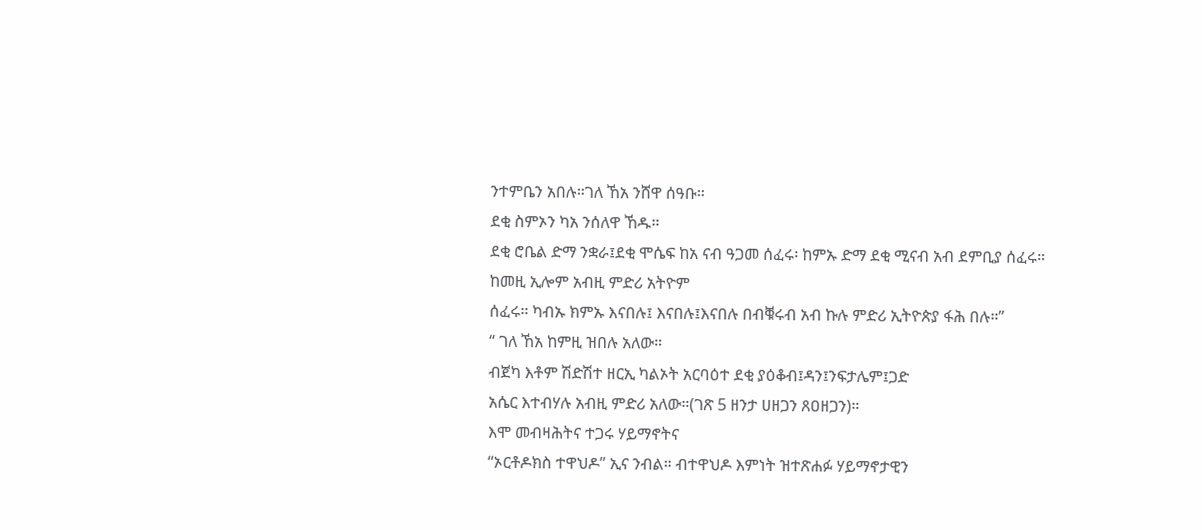ንተምቤን አበሉ።ገለ ኸአ ንሸዋ ሰዓቡ።
ደቂ ስምኦን ካአ ንሰለዋ ኸዱ።
ደቂ ሮቤል ድማ ንቋራ፤ደቂ ሞሴፍ ከአ ናብ ዓጋመ ሰፈሩ፡ ከምኡ ድማ ደቂ ሚናብ አብ ደምቢያ ሰፈሩ። ከመዚ ኢሎም አብዚ ምድሪ አትዮም
ሰፈሩ። ካብኡ ክምኡ እናበሉ፤ እናበሉ፤እናበሉ በብቑሩብ አብ ኩሉ ምድሪ ኢትዮጵያ ፋሕ በሉ።”
“ ገለ ኸአ ከምዚ ዝበሉ አለው።
ብጀካ እቶም ሽድሽተ ዘርኢ ካልኦት አርባዕተ ደቂ ያዕቆብ፤ዳን፤ንፍታሌም፤ጋድ
አሴር እተብሃሉ አብዚ ምድሪ አለው።(ገጽ 5 ዘንታ ሀዘጋን ጸዐዘጋን)።
እሞ መብዛሕትና ተጋሩ ሃይማኖትና
“ኦርቶዶክስ ተዋህዶ” ኢና ንብል። ብተዋህዶ እምነት ዝተጽሐፉ ሃይማኖታዊን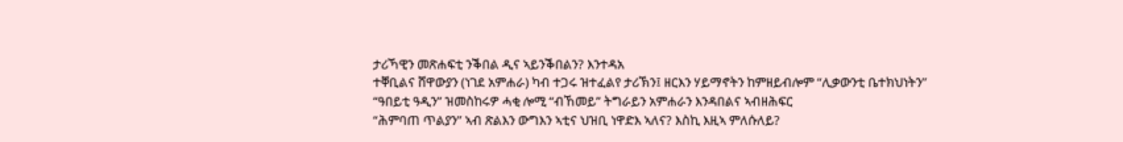ታሪኻዊን መጽሐፍቲ ንቕበል ዲና ኣይንቕበልን? እንተዳአ
ተቐቢልና ሸዋውያን (ነገደ አምሐራ) ካብ ተጋሩ ዝተፈልየ ታሪኽን፤ ዘርእን ሃይማኖትን ከምዘይብሎም “ሊቃውንቲ ቤተክህነትን” “ዓበይቲ ዓዲን” ዝመስከሩዎ ሓቂ ሎሚ “ብኸመይ” ትግራይን አምሐራን እንዳበልና ኣብዘሕፍር
“ሕምባጠ ጥልያን” ኣብ ጽልእን ውግእን ኣቲና ህዝቢ ነዋድእ ኣለና? እስኪ እዚኣ ምለሱለይ?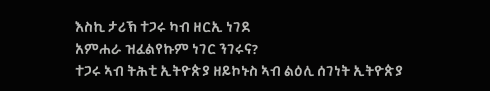እስኪ ታሪኽ ተጋሩ ካብ ዘርኢ ነገደ
አምሐራ ዝፈልየኩም ነገር ንገሩና?
ተጋሩ ኣብ ትሕቲ ኢትዮጵያ ዘይኮኑስ ኣብ ልዕሊ ሰገነት ኢትዮጵያ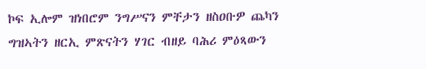ኮፍ ኢሎም ዝነበሮም ንግሥናን ምቸታን ዘስዐቡዎ ጨካን
ግዝኣትን ዘርኢ ምጽናትን ሃገር ብዘይ ባሕሪ ምዕጻውን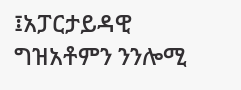፤አፓርታይዳዊ ግዝአቶምን ንንሎሚ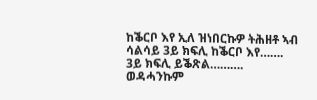ከቕርቦ እየ ኢለ ዝነበርኩዎ ትሕዘቶ ኣብ
ሳልሳይ 3ይ ክፍሊ ከቕርቦ እየ…….
3ይ ክፍሊ ይቕጽል……….
ወዳሓንኩም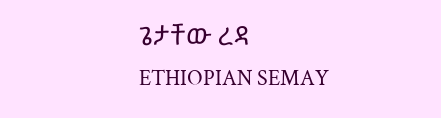ጌታቸው ረዳ
ETHIOPIAN SEMAY